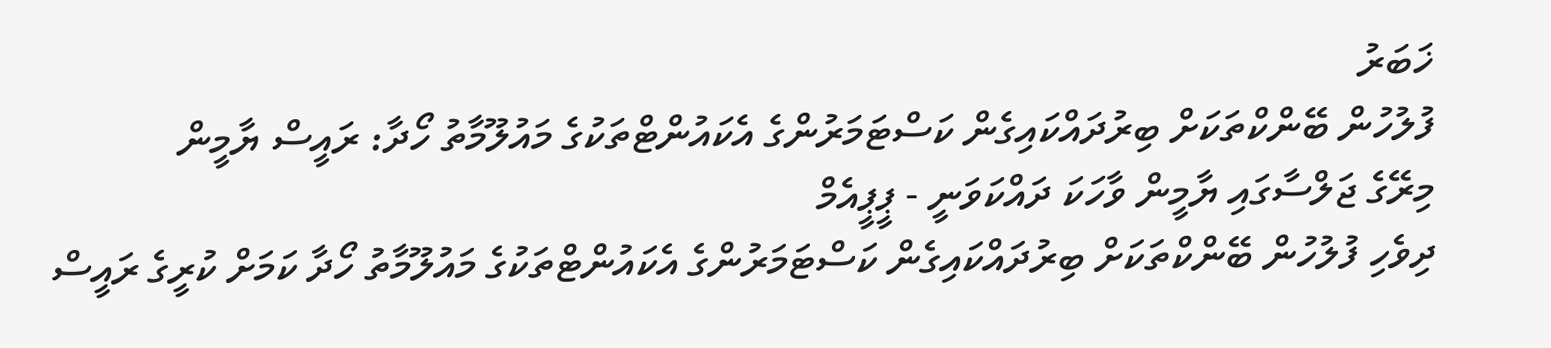ޚަބަރު
ފުލުހުން ބޭންކްތަކަށް ބިރުދައްކައިގެން ކަސްޓަމަރުންގެ އެކައުންޓްތަކުގެ މައުލޫމާތު ހޯދާ: ރައީސް ޔާމީން
މިރޭގެ ޖަލްސާގައި ޔާމީން ވާހަކަ ދައްކަވަނީ - ޕީޕީއެމް
ދިވެހި ފުލުހުން ބޭންކްތަކަށް ބިރުދައްކައިގެން ކަސްޓަމަރުންގެ އެކައުންޓްތަކުގެ މައުލޫމާތު ހޯދާ ކަމަށް ކުރީގެ ރައީސް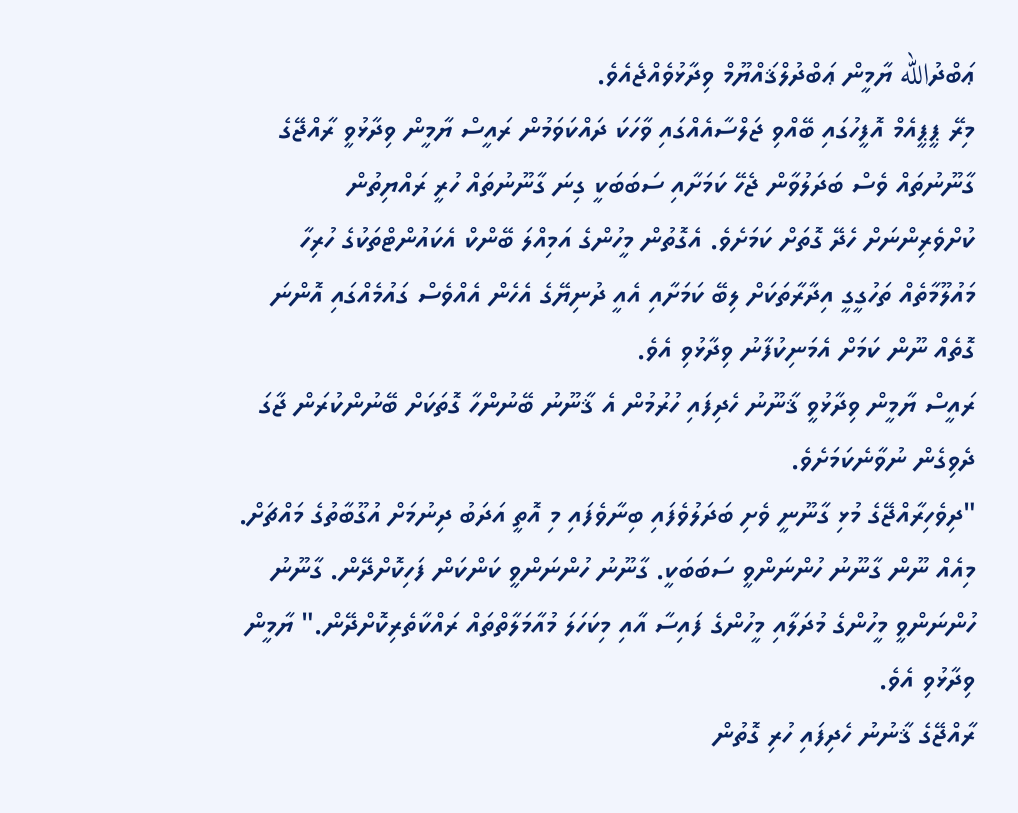ޢަބްދުالله ޔާމީން ޢަބްދުލްޤައްޔޫމް ވިދާޅުވެއްޖެއެވެ.
މިރޭ ޕީޕީއެމް އޮފީހުގައި ބޭއްވި ޖަލްސާއެއްގައި ވާހަކަ ދައްކަވަމުން ރައީސް ޔާމީން ވިދާޅުވީ ރާއްޖޭގެ ގާނޫނުތައް ވެސް ބަދަލުވާން ޖެހޭ ކަމަށާއި ސަބަބަކީ ގިނަ ގާނޫނުތައް ހުރީ ރައްޔިތުން ކުށްވެރިންނަށް ހެދޭ ގޮތަށް ކަމަށެވެ. އެގޮތުން މީހުންގެ އަމިއްލަ ބޭންކް އެކައުންޓްތަކުގެ ހުރިހާ މައުލޫމާތެއް ތަހުގީގީ އިދާރާތަކަށް ލިބޭ ކަމަށާއި އެއީ ދުނިޔޭގެ އެހެން އެއްވެސް ގައުމެއްގައި އޮންނަ ގޮތެއް ނޫން ކަމަށް އެމަނިކުފާނު ވިދާޅުވި އެވެ.
ރައީސް ޔާމީން ވިދާޅުވީ ޤާނޫނު ހެދިފައި ހުރުމުން އެ ޤާނޫނު ބޭނުންހާ ގޮތަކަށް ބޭނުންކުރަން ޖާގަ ދެވިގެން ނުވާނެކަމަށެވެ.
"ދިވެހިރާއްޖޭގެ މުޅި ގާނޫނީ ވެށި ބަދަލުވެފައި ބިނާވެފައި މި އޮތީ އަދަބު ދިނުމަށް އުގޫބާތުގެ މައްޗަށް. މިއެއް ނޫން ގާނޫނު ހުންނަންވީ ސަބަބަކީ. ގާނޫނު ހުންނަންވީ ކަންކަން ފަހިކޮށްދޭން. ގާނޫނު ހުންނަންވީ މީހުންގެ މުދަލާއި މީހުންގެ ފައިސާ އާއި މިކަހަލަ މުއާމަލާތްތައް ރައްކާތެރިކޮށްދޭން." ޔާމީން ވިދާޅުވި އެވެ.
ރާއްޖޭގެ ޤާނުނު ހެދިފައި ހުރި ގޮތުން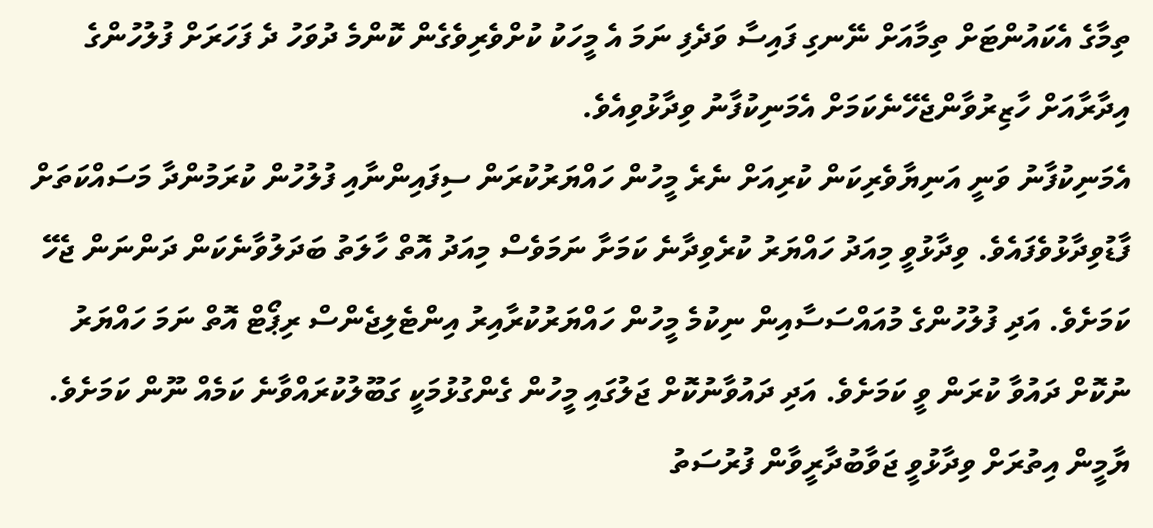ތިމާގެ އެކައުންޓަށް ތިމާއަށް ނޭނގި ފައިސާ ވަދެފި ނަމަ އެ މީހަކު ކުށްވެރިވެގެން ކޮންމެ ދުވަހު ދެ ފަހަރަށް ފުލުހުންގެ އިދާރާއަށް ހާޒިރުވާންޖެހޭނެކަމަށް އެމަނިކުފާނު ވިދާޅުވިއެވެ.
އެމަނިކުފާނު ވަނީ އަނިޔާވެރިކަން ކުރިއަށް ނެރެ މީހުން ހައްޔަރުކުރަން ސިފައިންނާއި ފުލުހުން ކުރަމުންދާ މަސައްކަތަށް ފާޑުވިދާޅުވެފައެވެ. ވިދާޅުވީ މިއަދު ހައްޔަރު ކުރެވިދާނެ ކަމަށާ ނަމަވެސް މިއަދު އޮތް ހާލަތު ބަދަލުވާނެކަން ދަންނަން ޖެހޭ ކަމަށެވެ. އަދި ފުލުހުންގެ މުއައްސަސާއިން ނިކުމެ މީހުން ހައްޔަރުކުރާއިރު އިންޓެލިޖެންސް ރިޕޯޓް އޮތް ނަމަ ހައްޔަރު ނުކޮށް ދައުވާ ކުރަން ވީ ކަމަށެވެ. އަދި ދައުވާނުކޮށް ޖަލުގައި މީހުން ގެންގުޅުމަކީ ގަބޫލުކުރައްވާނެ ކަމެއް ނޫން ކަމަށެވެ.
ޔާމީން އިތުރަށް ވިދާޅުވީ ޖަވާބުދާރީވާން ފުރުސަތު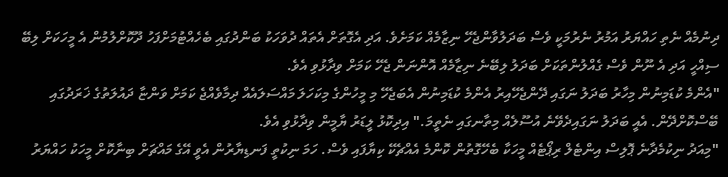ދިނުމެއް ނެތި ހައްޔަރު އަމުރު ނެރުމަކީ ވެސް ބަދަލުވާންޖެހޭ ނިޒާމެއް ކަމަށެވެ. އަދި އެގޮތަށް އެތައް ދުވަހަކު ބަންދުގައި ބެހެއްޓުމަށްފަހު ދޫކޮށްލުމުން އެ މީހަކަށް ލިބޭ ސިއްހީ އަދި އެ ނޫން ވެސް ގެއްލުންތަކަށް ބަދަލު ލިބޭނެ ނިޒާމެއް އޮންނަން ޖެހޭ ކަމަށް ވިދާޅުވި އެވެ.
"އެންމެ ކުޑަމިނުން މިހާރު ބަދަލު ނަގައި ދޭންޖެހޭއިރު އެންމެ ކުޑަމިނުން އެބަޖެހޭ މި މީހުންގެ މިކަހަލަ މައްސަލައެއް ދިމާވެއްޖެ ކަމަށް ވަންޏާ ދައުލަތުގެ ޚަރަދުގައި ބޭސްކޮށްދޭން. އެއީ ބަދަލު ނަގައިދެވޭނެ އުސޫލެއް މިތާނގައި ނެތީމަ." އިދިކޮޅު ލީޑަރު ޔާމީން ވިދާޅުވި އެވެ.
"މިއަދު ނިކުމެދާނެ ޕޮލިސް އިންޓެލް ރިޕޯޓެއް މީހަކާ ބެހޭގޮތުން ކޮންމެ އެއްޗެކޭ ކިޔާފައި ވެސް. ހަމަ ނިކުތީ ފަނޑިޔާރުން އެވީ އޭގެ މައްޗަށް ބިނާކޮށް މީހަކު ހައްޔަރު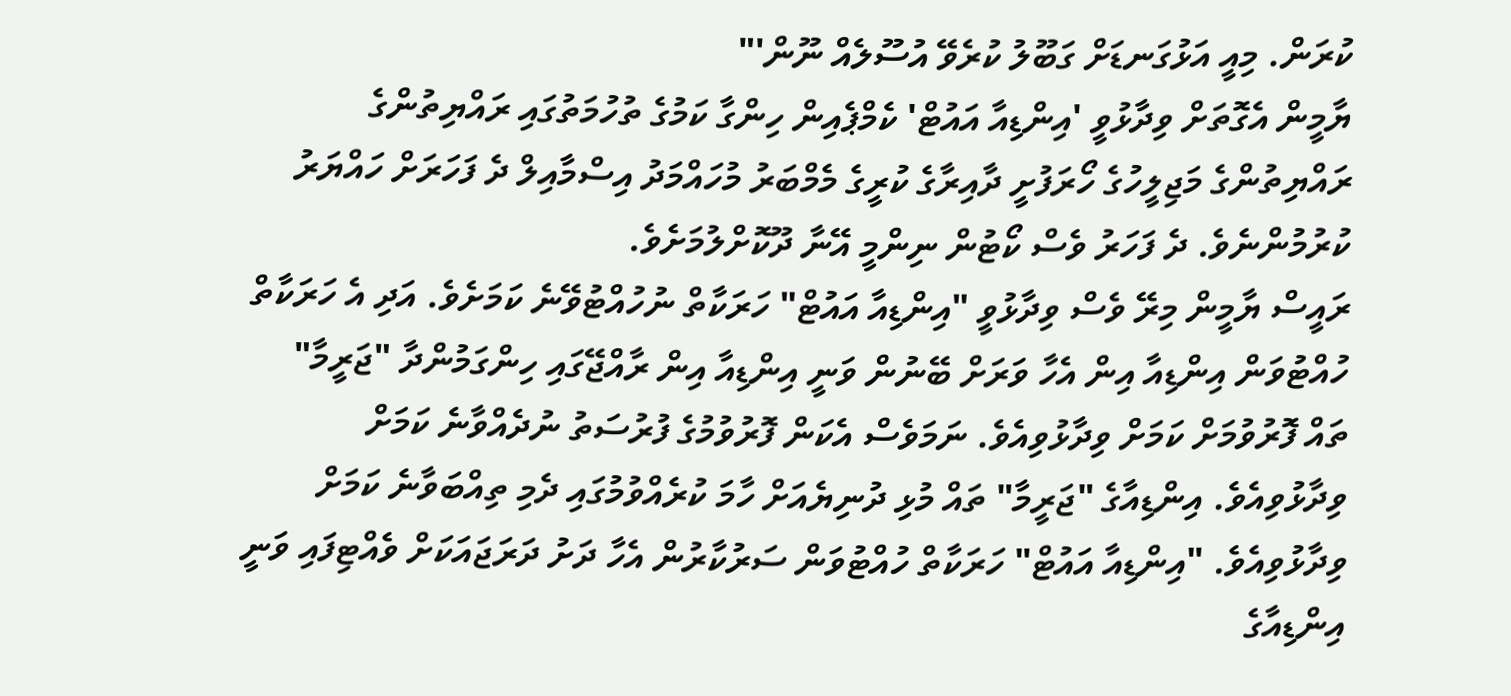ކުރަން. މިއީ އަޅުގަނޑަށް ގަބޫލު ކުރެވޭ އުސޫލެއް ނޫން'"
ޔާމީން އެގޮތަށް ވިދާޅުވީ 'އިންޑިއާ އައުޓް' ކެމްޕެއިން ހިންގާ ކަމުގެ ތުހުމަތުގައި ރައްޔިތުންގެ ރައްޔިތުންގެ މަޖިލީހުގެ ހޯރަފުށީ ދާއިރާގެ ކުރީގެ މެމްބަރު މުހައްމަދު އިސްމާއިލް ދެ ފަހަރަށް ހައްޔަރު ކުރުމުންނެވެ. ދެ ފަހަރު ވެސް ކޯޓުން ނިންމީ އޭނާ ދޫކޮށްލުމަށެވެ.
ރައީސް ޔާމީން މިރޭ ވެސް ވިދާޅުވީ "އިންޑިއާ އައުޓް" ހަރަކާތް ނުހުއްޓުވޭނެ ކަމަށެވެ. އަދި އެ ހަރަކާތް ހުއްޓުވަން އިންޑިއާ އިން އެހާ ވަރަށް ބޭނުން ވަނީ އިންޑިއާ އިން ރާއްޖޭގައި ހިންގަމުންދާ "ޖަރީމާ" ތައް ފޮރުވުމަށް ކަމަށް ވިދާޅުވިއެވެ. ނަމަވެސް އެކަން ފޮރުވުމުގެ ފުރުސަތު ނުދެއްވާނެ ކަމަށް ވިދާޅުވިއެވެ. އިންޑިއާގެ "ޖަރީމާ" ތައް މުޅި ދުނިޔެއަށް ހާމަ ކުރެއްވުމުގައި ދެމި ތިއްބަވާނެ ކަމަށް ވިދާޅުވިއެވެ. "އިންޑިއާ އައުޓް" ހަރަކާތް ހުއްޓުވަން ސަރުކާރުން އެހާ ދަށު ދަރަޖައަކަށް ވެއްޓިފައި ވަނީ އިންޑިއާގެ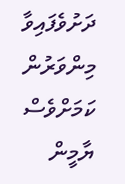ދަށުވެފައިވާ މިންވަރުން ކަމަށްވެސް ޔާމީން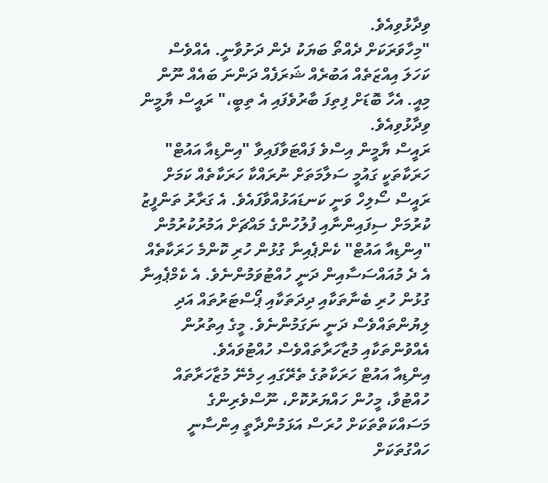ވިދާޅުވިއެވެ.
"މިހާވަރަކަށް ދެއްތޯ ބަޔަކު ދެން ދަށުވާނީ. އެއްވެސް ކަހަލަ އިއްޒަތެއް އަބުރެއް ޝަރަފެއް ދަންނަ ބައެއް ނޫން މިއީ. އެހާ ބޮޑަށް ފިތިފަ ބާރުވެފައި އެ ތިބީ،" ރައީސް ޔާމީން ވިދާޅުވިއެވެ.
ރައީސް ޔާމީން އިސްވެ ފައްޓަވާފައިވާ "އިންޑިއާ އައުޓް" ހަރަކާތަކީ ގައުމީ ސަލާމަތަށް ނުރައްކާ ހަރަކާތެއް ކަމަށް ރައީސް ސޯލިހް ވަނީ ކަނޑައަޅުއްވާފައެވެ. އެ ގަރާރު ތަންފީޒު ކުރުމަށް ސިފައިންނާއި ފުލުހުންގެ މައްޗަށް އަމުރުކުރުމުން "އިންޑިއާ އައުޓް" ކެންޕެއިނާ ގުޅުން ހުރި ކޮންމެ ހަރަކާތެއް އެ ދެ މުއައްސަސާއިން ދަނީ ހުއްޓުވަމުންނެވެ. އެ ކެމްޕެއިނާ ގުޅުން ހުރި ބެނާތަކާއި ދިދަތަކާއި ޕޯސްޓަރުތައް އަދި ލިޔުންތައްވެސް ދަނީ ނަގަމުންނެވެ. މީގެ އިތުރުން އެއްވުންތަކާއި މުޒާހަރާތައްވެސް ހުއްޓުވައެވެ.
އިންޑިއާ އައުޓް ހަރަކާތުގެ ތެރޭގައި ހިމެނޭ މުޒާހަރާތައް ހުއްޓުވާ، މީހުން ހައްޔަރުކޮށް، ނޫސްވެރިންގެ މަސައްކަތްތަކަށް ހުރަސް އަޅަމުންދާތީ އިންސާނީ ހައްގުތަކަށް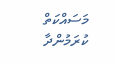މަސައްކަތް ކުރަމުންދާ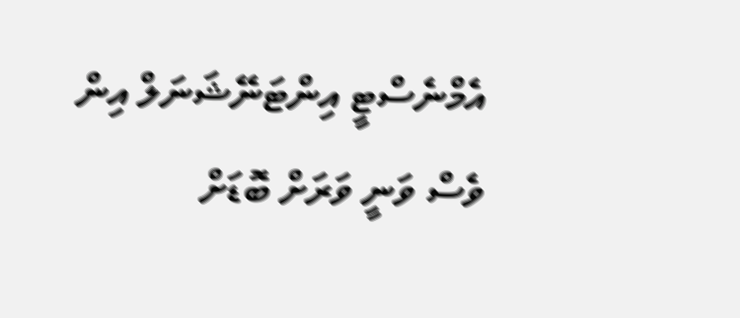އެމްނެސްޓީ އިންޓަނޭޝަނަލް އިން ވެސް ވަނީ ވަރަށް ބޮޑަށް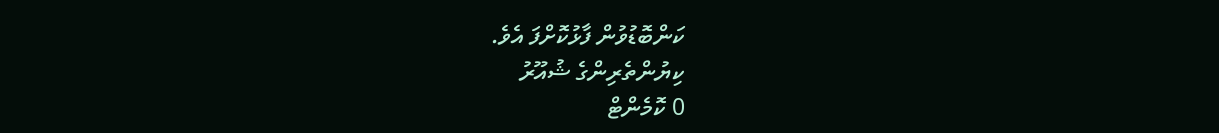ކަންބޮޑުވުން ފާޅުކޮށްފަ އެވެ.
ކިޔުންތެރިންގެ ޝުއޫރު
0 ކޮމެންޓް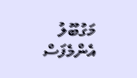މަގުބޫލު
އެންމެފަސް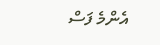އެންމެ ފަސް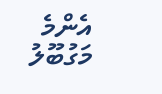އެންމެ މަގުބޫލު